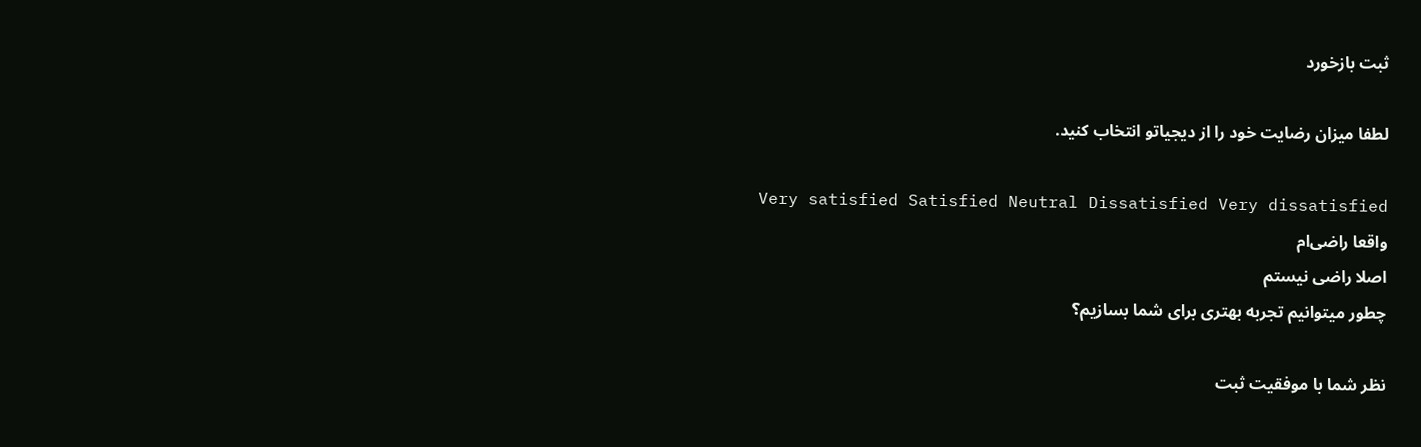ثبت بازخورد

لطفا میزان رضایت خود را از دیجیاتو انتخاب کنید.

Very satisfied Satisfied Neutral Dissatisfied Very dissatisfied
واقعا راضی‌ام
اصلا راضی نیستم
چطور میتوانیم تجربه بهتری برای شما بسازیم؟

نظر شما با موفقیت ثبت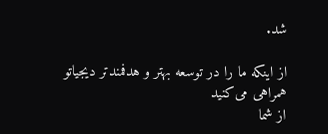شد.

از اینکه ما را در توسعه بهتر و هدفمند‌تر دیجیاتو همراهی می‌کنید
از شما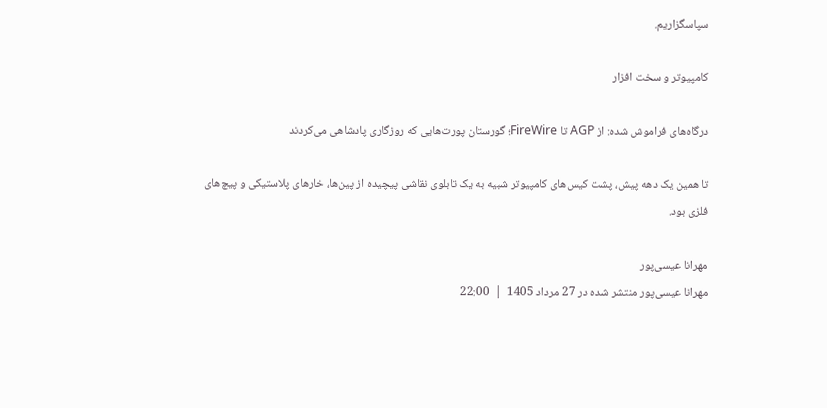سپاسگزاریم.

کامپیوتر و سخت افزار

درگاه‌های فراموش شده: از AGP تا FireWire؛ گورستان پورت‌هایی که روزگاری پادشاهی می‌کردند

تا همین یک دهه پیش، پشت کیس‌های کامپیوتر شبیه به یک تابلوی نقاشی پیچیده از پین‌ها، خارهای پلاستیکی و پیچ‌های فلزی بود.

مهرانا عیسی‌پور
مهرانا عیسی‌پور منتشر شده در 27 مرداد 1405  |  22:00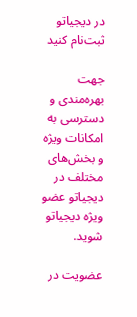در دیجیاتو ثبت‌نام کنید

جهت بهره‌مندی و دسترسی به امکانات ویژه و بخش‌های مختلف در دیجیاتو عضو ویژه دیجیاتو شوید.

عضویت در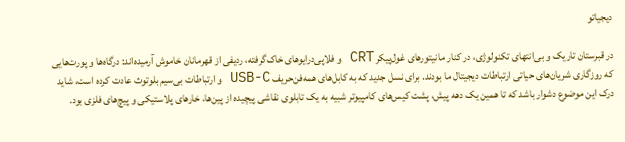دیجیاتو

در قبرستان تاریک و بی‌انتهای تکنولوژی، در کنار مانیتورهای غول‌پیکر CRT و فلاپی‌درایوهای خاک‌گرفته، ردیفی از قهرمانان خاموش آرمیده‌اند: درگاه‌ها و پورت‌هایی که روزگاری شریان‌های حیاتی ارتباطات دیجیتال ما بودند. برای نسل جدید که به کابل‌های همه‌فن‌حریف USB-C و ارتباطات بی‌سیم بلوتوث عادت کرده است، شاید درک این موضوع دشوار باشد که تا همین یک دهه پیش، پشت کیس‌های کامپیوتر شبیه به یک تابلوی نقاشی پیچیده از پین‌ها، خارهای پلاستیکی و پیچ‌های فلزی بود.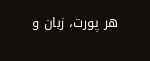هر پورت، زبان و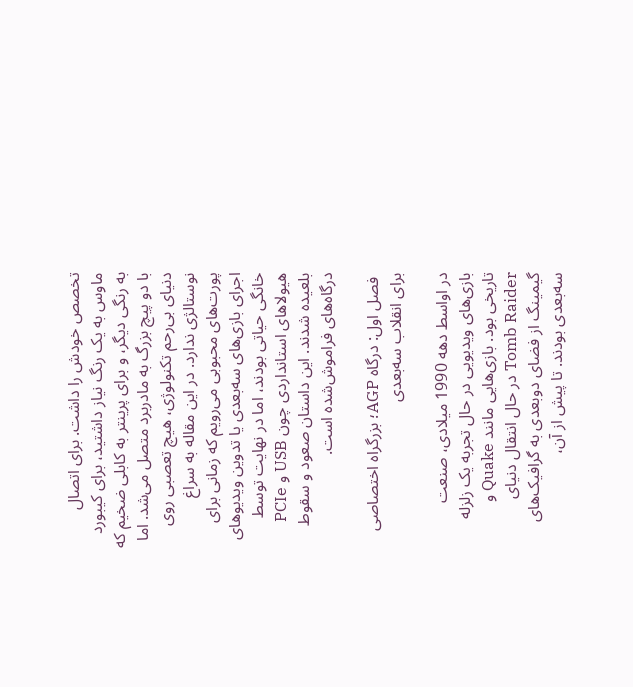تخصص خودش را داشت. برای اتصال ماوس به یک رنگ نیاز داشتید، برای کیبورد به رنگی دیگر، و برای پرینتر به کابلی ضخیم که با دو پیچ بزرگ به مادربرد متصل می‌شد. اما دنیای بی‌رحم تکنولوژی، هیچ تعصبی روی نوستالژی ندارد. در این مقاله به سراغ پورت‌های محبوبی می‌رویم که زمانی برای اجرای بازی‌های سه‌بعدی یا تدوین ویدیوهای خانگی حیاتی بودند، اما در نهایت توسط هیولاهای استانداردی چون USB و PCIe بلعیده شدند. این داستان صعود و سقوط درگاه‌های فراموش‌شده است.

 فصل اول: درگاه AGP؛ بزرگراه اختصاصی برای انقلاب سه‌بعدی

در اواسط دهه 1990 میلادی، صنعت بازی‌های ویدیویی در حال تجربه یک زلزله تاریخی بود. بازی‌هایی مانند Quake و Tomb Raider در حال انتقال دنیای گیمینگ از فضای دوبعدی به گرافیک‌های سه‌بعدی بودند. تا پیش از آن،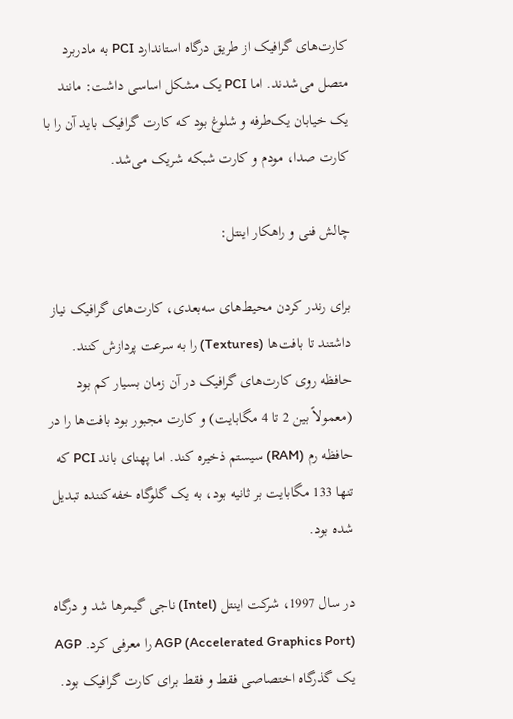کارت‌های گرافیک از طریق درگاه استاندارد PCI به مادربرد متصل می‌شدند. اما PCI یک مشکل اساسی داشت: مانند یک خیابان یک‌طرفه و شلوغ بود که کارت گرافیک باید آن را با کارت صدا، مودم و کارت شبکه شریک می‌شد.

چالش فنی و راهکار اینتل:

برای رندر کردن محیط‌های سه‌بعدی، کارت‌های گرافیک نیاز داشتند تا بافت‌ها (Textures) را به سرعت پردازش کنند. حافظه روی کارت‌های گرافیک در آن زمان بسیار کم بود (معمولاً بین 2 تا 4 مگابایت) و کارت مجبور بود بافت‌ها را در حافظه رم (RAM) سیستم ذخیره کند. اما پهنای باند PCI که تنها 133 مگابایت بر ثانیه بود، به یک گلوگاه خفه‌کننده تبدیل شده بود.

در سال 1997، شرکت اینتل (Intel) ناجی گیمرها شد و درگاه AGP (Accelerated Graphics Port) را معرفی کرد. AGP یک گذرگاه اختصاصی فقط و فقط برای کارت گرافیک بود.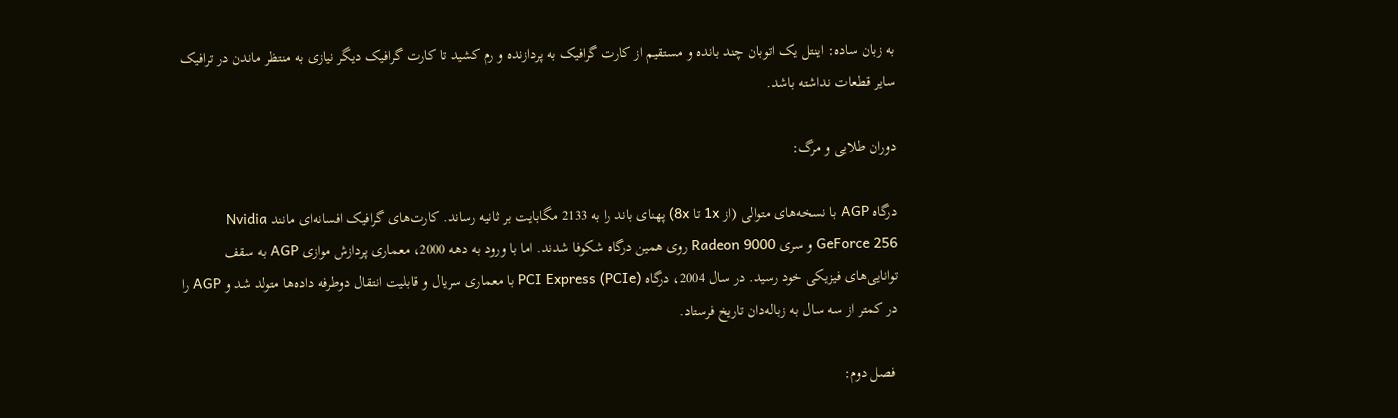به زبان ساده: اینتل یک اتوبان چند بانده و مستقیم از کارت گرافیک به پردازنده و رم کشید تا کارت گرافیک دیگر نیازی به منتظر ماندن در ترافیک سایر قطعات نداشته باشد.

دوران طلایی و مرگ:

درگاه AGP با نسخه‌های متوالی (از 1x تا 8x) پهنای باند را به 2133 مگابایت بر ثانیه رساند. کارت‌های گرافیک افسانه‌ای مانند Nvidia GeForce 256 و سری Radeon 9000 روی همین درگاه شکوفا شدند. اما با ورود به دهه 2000، معماری پردازش موازی AGP به سقف توانایی‌های فیزیکی خود رسید. در سال 2004، درگاه PCI Express (PCIe) با معماری سریال و قابلیت انتقال دوطرفه داده‌ها متولد شد و AGP را در کمتر از سه سال به زباله‌دان تاریخ فرستاد.

 فصل دوم: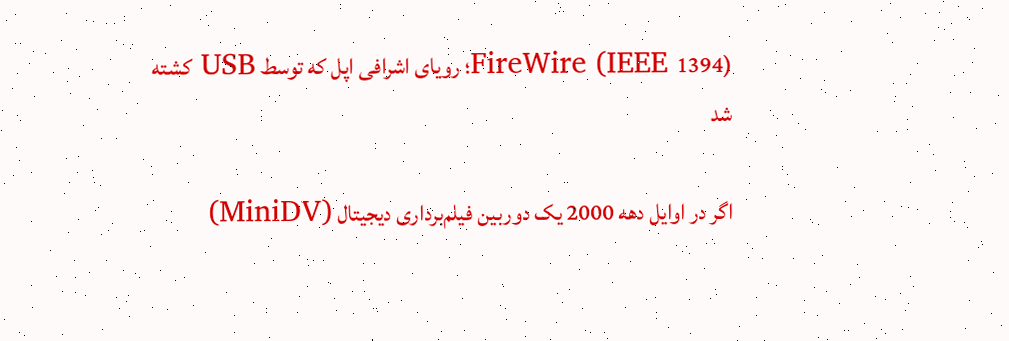FireWire (IEEE 1394)؛ رویای اشرافی اپل که توسط USB کشته شد

اگر در اوایل دهه 2000 یک دوربین فیلم‌برداری دیجیتال (MiniDV)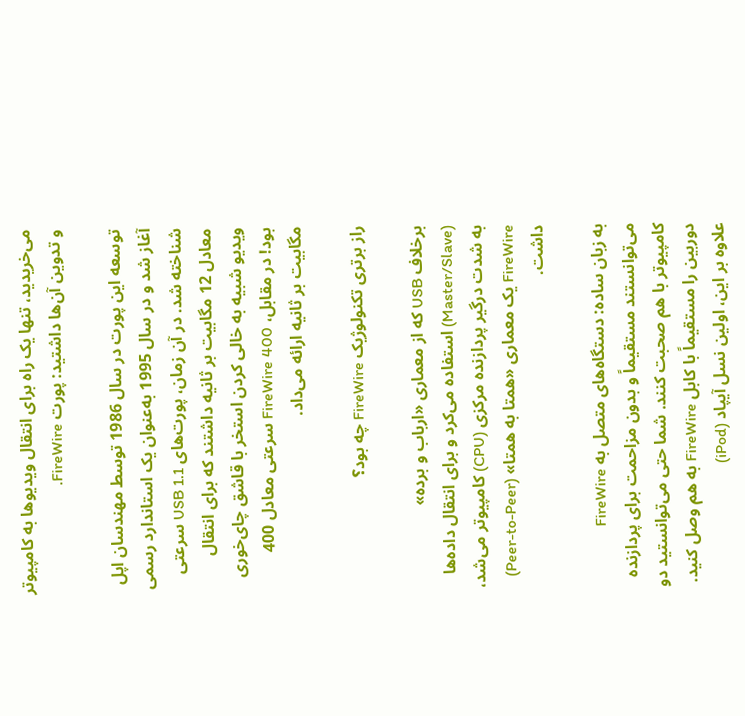می‌خریدید، تنها یک راه برای انتقال ویدیوها به کامپیوتر و تدوین آن‌ها داشتید: پورت FireWire.

توسعه این پورت در سال 1986 توسط مهندسان اپل آغاز شد و در سال 1995 به‌عنوان یک استاندارد رسمی شناخته شد. در آن زمان، پورت‌های USB 1.1 سرعتی معادل 12 مگابیت بر ثانیه داشتند که برای انتقال ویدیو شبیه به خالی کردن استخر با قاشق چای‌خوری بود! در مقابل، FireWire 400 سرعتی معادل 400 مگابیت بر ثانیه ارائه می‌داد.

راز برتری تکنولوژیک FireWire چه بود؟

برخلاف USB که از معماری «ارباب و برده» (Master/Slave) استفاده می‌کرد و برای انتقال داده‌ها به شدت درگیر پردازنده مرکزی (CPU) کامپیوتر می‌شد، FireWire یک معماری «همتا به همتا» (Peer-to-Peer) داشت.

به زبان ساده: دستگاه‌های متصل به FireWire می‌توانستند مستقیماً و بدون مزاحمت برای پردازنده کامپیوتر با هم صحبت کنند. شما حتی می‌توانستید دو دوربین را مستقیماً با کابل FireWire به هم وصل کنید. علاوه بر این، اولین نسل آیپاد (iPod)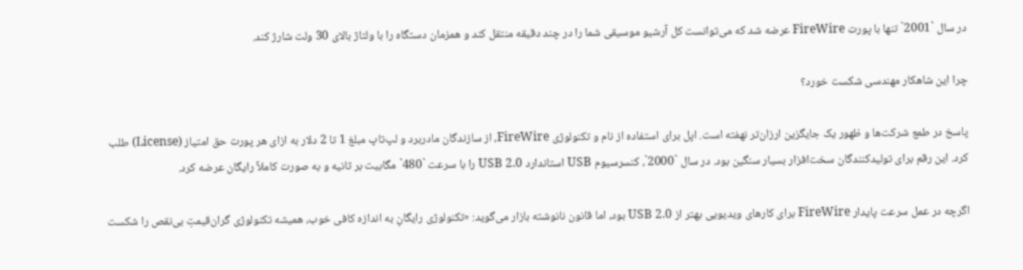در سال `2001` تنها با پورت FireWire عرضه شد که می‌توانست کل آرشیو موسیقی شما را در چند دقیقه منتقل کند و همزمان دستگاه را با ولتاژ بالای 30 ولت شارژ کند.

چرا این شاهکار مهندسی شکست خورد؟

پاسخ در طمع شرکت‌ها و ظهور یک جایگزین ارزان‌تر نهفته است. اپل برای استفاده از نام و تکنولوژی FireWire، از سازندگان مادربرد و لپ‌تاپ مبلغ 1 تا 2 دلار به ازای هر پورت حق امتیاز (License) طلب کرد. این رقم برای تولیدکنندگان سخت‌افزار بسیار سنگین بود. در سال `2000`، کنسرسیوم USB استاندارد USB 2.0 را با سرعت `480` مگابیت بر ثانیه و به صورت کاملاً رایگان عرضه کرد.

اگرچه در عمل سرعت پایدار FireWire برای کارهای ویدیویی بهتر از USB 2.0 بود، اما قانون نانوشته بازار می‌گوید: «تکنولوژی رایگانِ به اندازه کافی خوب، همیشه تکنولوژی گران‌قیمتِ بی‌نقص را شکست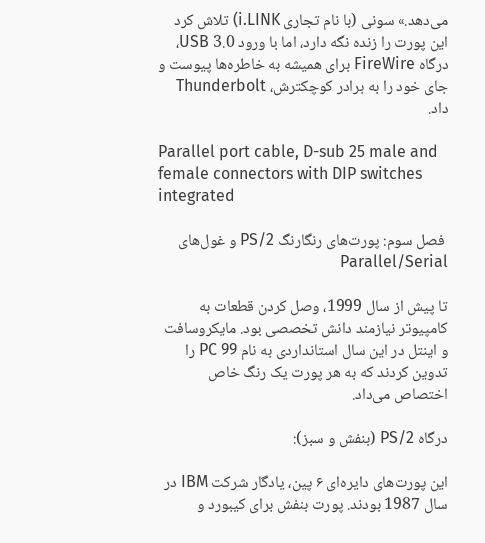می‌دهد.» سونی (با نام تجاری i.LINK) تلاش کرد این پورت را زنده نگه دارد، اما با ورود USB 3.0، درگاه FireWire برای همیشه به خاطره‌ها پیوست و جای خود را به برادر کوچکترش، Thunderbolt داد.

Parallel port cable, D-sub 25 male and female connectors with DIP switches integrated

 فصل سوم: پورت‌های رنگارنگ PS/2 و غول‌های Parallel/Serial

تا پیش از سال 1999، وصل کردن قطعات به کامپیوتر نیازمند دانش تخصصی بود. مایکروسافت و اینتل در این سال استانداردی به نام PC 99 را تدوین کردند که به هر پورت یک رنگ خاص اختصاص می‌داد.

درگاه PS/2 (بنفش و سبز):

این پورت‌های دایره‌ای ۶ پین، یادگار شرکت IBM در سال 1987 بودند. پورت بنفش برای کیبورد و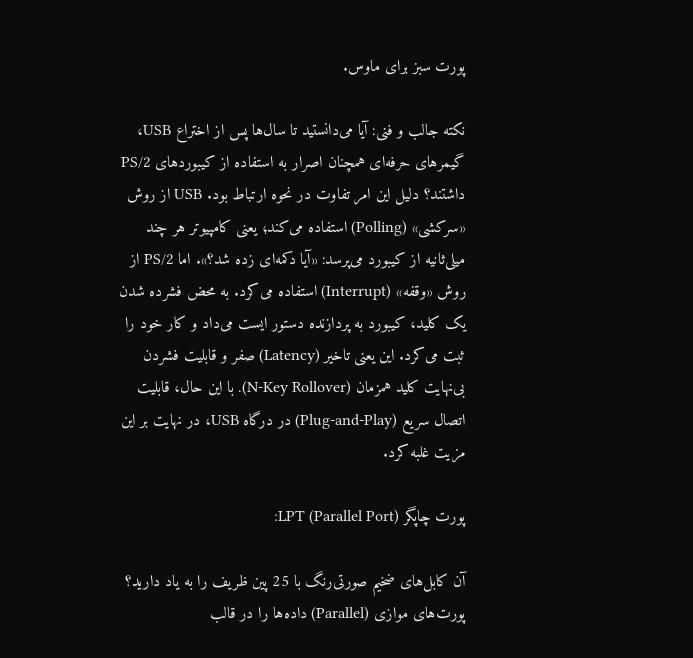پورت سبز برای ماوس.

نکته جالب و فنی: آیا می‌دانستید تا سال‌ها پس از اختراع USB، گیمرهای حرفه‌ای همچنان اصرار به استفاده از کیبوردهای PS/2 داشتند؟ دلیل این امر تفاوت در نحوه ارتباط بود. USB از روش «سرکشی» (Polling) استفاده می‌کند؛ یعنی کامپیوتر هر چند میلی‌ثانیه از کیبورد می‌پرسد: «آیا دکمه‌ای زده شد؟». اما PS/2 از روش «وقفه» (Interrupt) استفاده می‌کرد. به محض فشرده شدن یک کلید، کیبورد به پردازنده دستور ایست می‌داد و کار خود را ثبت می‌کرد. این یعنی تاخیر (Latency) صفر و قابلیت فشردن بی‌نهایت کلید همزمان (N-Key Rollover). با این حال، قابلیت اتصال سریع (Plug-and-Play) در درگاه USB، در نهایت بر این مزیت غلبه کرد.

پورت چاپگر LPT (Parallel Port):

آن کابل‌های ضخیم صورتی‌رنگ با 25 پین ظریف را به یاد دارید؟ پورت‌های موازی (Parallel) داده‌ها را در قالب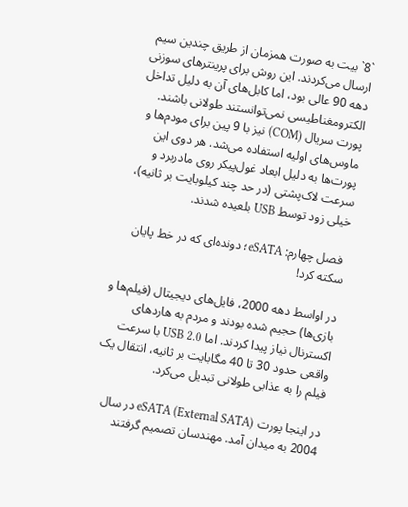`8` بیت به صورت همزمان از طریق چندین سیم ارسال می‌کردند. این روش برای پرینترهای سوزنی دهه 90 عالی بود، اما کابل‌های آن به دلیل تداخل الکترومغناطیسی نمی‌توانستند طولانی باشند. پورت سریال (COM) نیز با 9 پین برای مودم‌ها و ماوس‌های اولیه استفاده می‌شد. هر دوی این پورت‌ها به دلیل ابعاد غول‌پیکر روی مادربرد و سرعت لاک‌پشتی (در حد چند کیلوبایت بر ثانیه)، خیلی زود توسط USB بلعیده شدند.

 فصل چهارم: eSATA؛ دونده‌ای که در خط پایان سکته کرد!

در اواسط دهه 2000، فایل‌های دیجیتال (فیلم‌ها و بازی‌ها) حجیم شده بودند و مردم به هاردهای اکسترنال نیاز پیدا کردند. اما USB 2.0 با سرعت واقعی حدود 30 تا 40 مگابایت بر ثانیه، انتقال یک فیلم را به عذابی طولانی تبدیل می‌کرد.

در اینجا پورت eSATA (External SATA) در سال 2004 به میدان آمد. مهندسان تصمیم گرفتند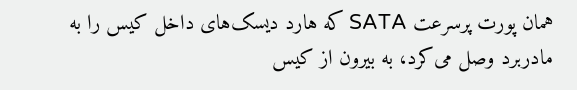همان پورت پرسرعت SATA که هارد دیسک‌های داخل کیس را به مادربرد وصل می‌کرد، به بیرون از کیس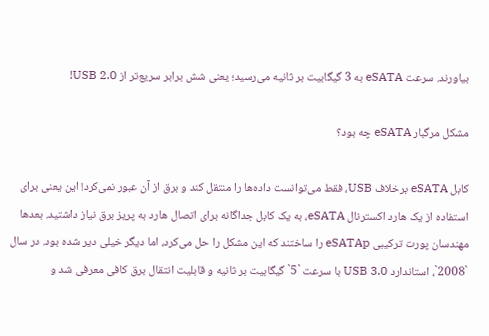بیاورند. سرعت eSATA به 3 گیگابیت بر ثانیه می‌رسید؛ یعنی شش برابر سریع‌تر از USB 2.0!

مشکل مرگبار eSATA چه بود؟

کابل eSATA برخلاف USB، فقط می‌توانست داده‌ها را منتقل کند و برق از آن عبور نمی‌کرد! این یعنی برای استفاده از یک هارد اکسترنال eSATA، به یک کابل جداگانه برای اتصال هارد به پریز برق نیاز داشتید. بعدها مهندسان پورت ترکیبی eSATAp را ساختند که این مشکل را حل می‌کرد، اما دیگر خیلی دیر شده بود. در سال `2008`، استاندارد USB 3.0 با سرعت `5` گیگابیت بر ثانیه و قابلیت انتقال برق کافی معرفی شد و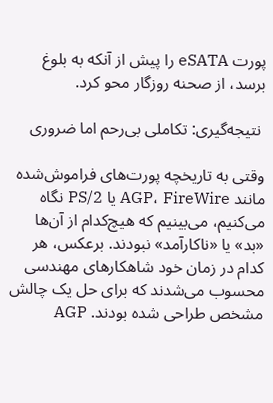پورت eSATA را پیش از آنکه به بلوغ برسد، از صحنه روزگار محو کرد.

 نتیجه‌گیری: تکاملی بی‌رحم اما ضروری

وقتی به تاریخچه پورت‌های فراموش‌شده مانند AGP، FireWire یا PS/2 نگاه می‌کنیم، می‌بینیم که هیچ‌کدام از آن‌ها «بد» یا «ناکارآمد» نبودند. برعکس، هر کدام در زمان خود شاهکارهای مهندسی محسوب می‌شدند که برای حل یک چالش مشخص طراحی شده بودند. AGP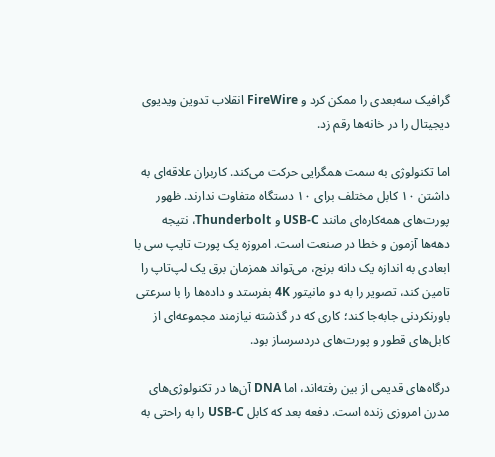گرافیک سه‌بعدی را ممکن کرد و FireWire انقلاب تدوین ویدیوی دیجیتال را در خانه‌ها رقم زد.

اما تکنولوژی به سمت همگرایی حرکت می‌کند. کاربران علاقه‌ای به داشتن ۱۰ کابل مختلف برای ۱۰ دستگاه متفاوت ندارند. ظهور پورت‌های همه‌کاره‌ای مانند USB-C و Thunderbolt، نتیجه دهه‌ها آزمون و خطا در صنعت است. امروزه یک پورت تایپ سی با ابعادی به اندازه یک دانه برنج، می‌تواند همزمان برق یک لپ‌تاپ را تامین کند، تصویر را به دو مانیتور 4K بفرستد و داده‌ها را با سرعتی باورنکردنی جابه‌جا کند؛ کاری که در گذشته نیازمند مجموعه‌ای از کابل‌های قطور و پورت‌های دردسرساز بود.

درگاه‌های قدیمی از بین رفته‌اند، اما DNA آن‌ها در تکنولوژی‌های مدرن امروزی زنده است. دفعه بعد که کابل USB-C را به راحتی به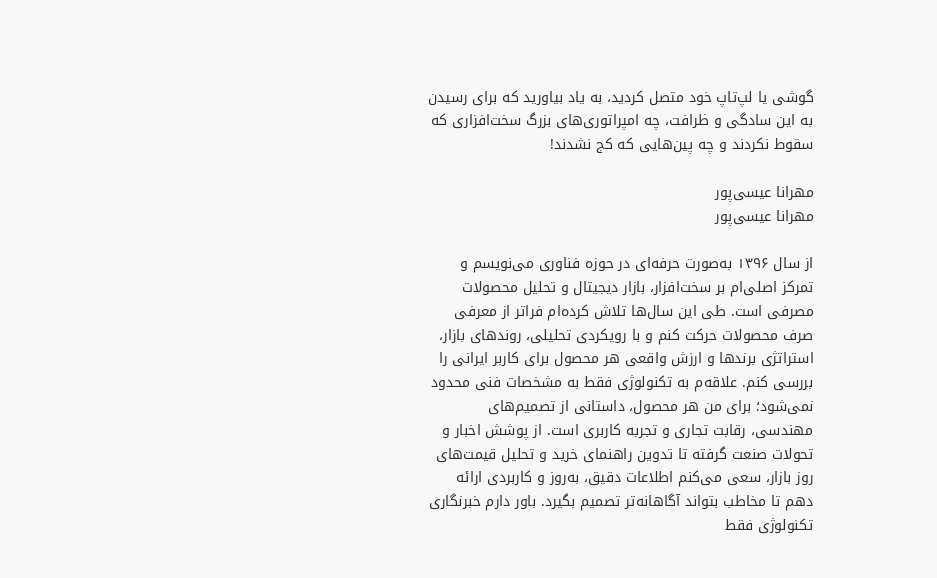گوشی یا لپ‌تاپ خود متصل کردید، به یاد بیاورید که برای رسیدن به این سادگی و ظرافت، چه امپراتوری‌های بزرگ سخت‌افزاری که سقوط نکردند و چه پین‌هایی که کج نشدند!

مهرانا عیسی‌پور
مهرانا عیسی‌پور

از سال ۱۳۹۶ به‌صورت حرفه‌ای در حوزه فناوری می‌نویسم و تمرکز اصلی‌ام بر سخت‌افزار، بازار دیجیتال و تحلیل محصولات مصرفی است. طی این سال‌ها تلاش کرده‌ام فراتر از معرفی صرف محصولات حرکت کنم و با رویکردی تحلیلی، روندهای بازار، استراتژی برندها و ارزش واقعی هر محصول برای کاربر ایرانی را بررسی کنم. علاقه‌م به تکنولوژی فقط به مشخصات فنی محدود نمی‌شود؛ برای من هر محصول، داستانی از تصمیم‌های مهندسی، رقابت تجاری و تجربه کاربری است. از پوشش اخبار و تحولات صنعت گرفته تا تدوین راهنمای خرید و تحلیل قیمت‌های روز بازار، سعی می‌کنم اطلاعات دقیق، به‌روز و کاربردی ارائه دهم تا مخاطب بتواند آگاهانه‌تر تصمیم بگیرد. باور دارم خبرنگاری تکنولوژی فقط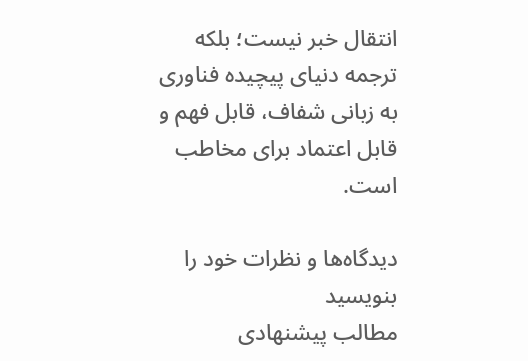انتقال خبر نیست؛ بلکه ترجمه دنیای پیچیده فناوری به زبانی شفاف، قابل فهم و قابل اعتماد برای مخاطب است.

دیدگاه‌ها و نظرات خود را بنویسید
مطالب پیشنهادی